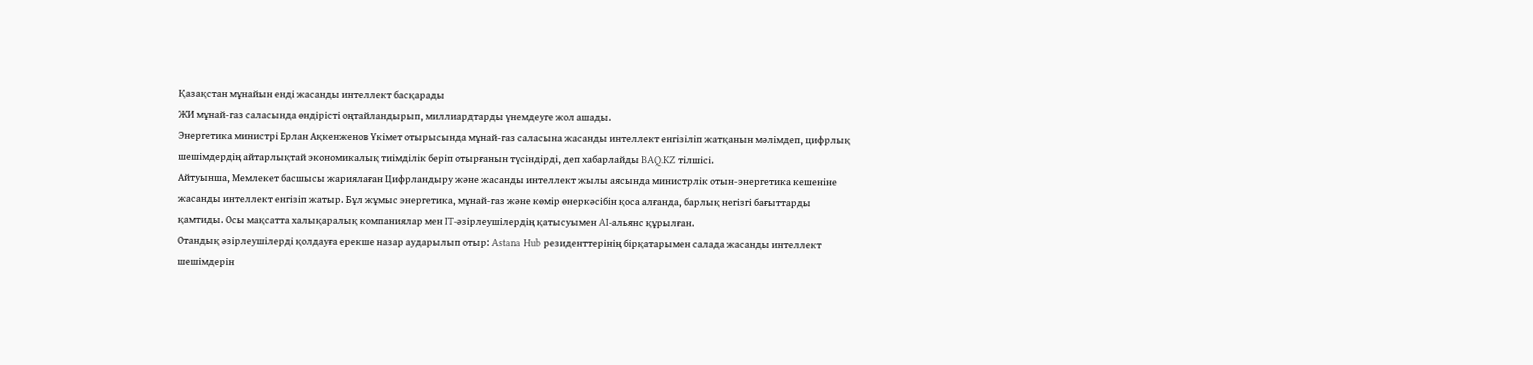Қазақстан мұнайын енді жасанды интеллект басқарады
ЖИ мұнай-газ саласында өндірісті оңтайландырып, миллиардтарды үнемдеуге жол ашады.
Энергетика министрі Ерлан Ақкенженов Үкімет отырысында мұнай-газ саласына жасанды интеллект енгізіліп жатқанын мәлімдеп, цифрлық шешімдердің айтарлықтай экономикалық тиімділік беріп отырғанын түсіндірді, деп хабарлайды BAQ.KZ тілшісі.
Айтуынша, Мемлекет басшысы жариялаған Цифрландыру және жасанды интеллект жылы аясында министрлік отын-энергетика кешеніне жасанды интеллект енгізіп жатыр. Бұл жұмыс энергетика, мұнай-газ және көмір өнеркәсібін қоса алғанда, барлық негізгі бағыттарды қамтиды. Осы мақсатта халықаралық компаниялар мен IT-әзірлеушілердің қатысуымен AI-альянс құрылған.
Отандық әзірлеушілерді қолдауға ерекше назар аударылып отыр: Astana Hub резиденттерінің бірқатарымен салада жасанды интеллект шешімдерін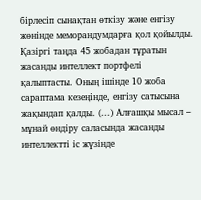бірлесіп сынақтан өткізу және енгізу жөнінде меморандумдарға қол қойылды. Қазіргі таңда 45 жобадан тұратын жасанды интеллект портфелі қалыптасты. Оның ішінде 10 жоба сараптама кезеңінде, енгізу сатысына жақындап қалды. (...) Алғашқы мысал – мұнай өндіру саласында жасанды интеллектті іс жүзінде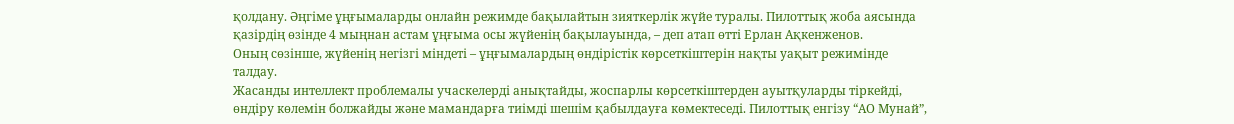қолдану. Әңгіме ұңғымаларды онлайн режимде бақылайтын зияткерлік жүйе туралы. Пилоттық жоба аясында қазірдің өзінде 4 мыңнан астам ұңғыма осы жүйенің бақылауында, – деп атап өтті Ерлан Ақкенженов.
Оның сөзінше, жүйенің негізгі міндеті – ұңғымалардың өндірістік көрсеткіштерін нақты уақыт режимінде талдау.
Жасанды интеллект проблемалы учаскелерді анықтайды, жоспарлы көрсеткіштерден ауытқуларды тіркейді, өндіру көлемін болжайды және мамандарға тиімді шешім қабылдауға көмектеседі. Пилоттық енгізу “АО Мунай”,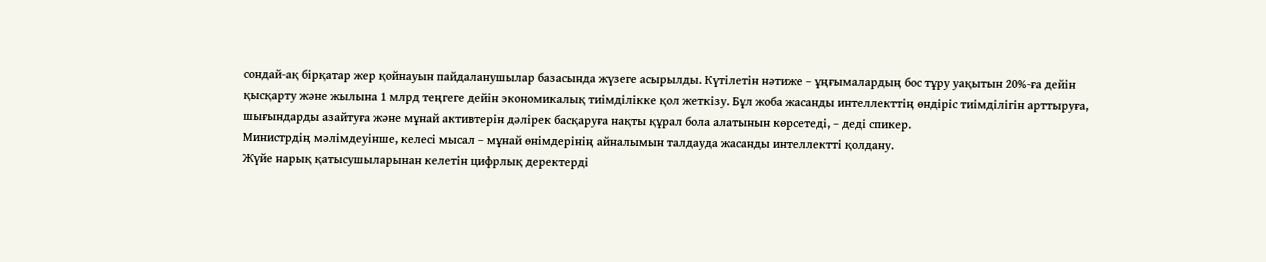сондай-ақ бірқатар жер қойнауын пайдаланушылар базасында жүзеге асырылды. Күтілетін нәтиже – ұңғымалардың бос тұру уақытын 20%-ға дейін қысқарту және жылына 1 млрд теңгеге дейін экономикалық тиімділікке қол жеткізу. Бұл жоба жасанды интеллекттің өндіріс тиімділігін арттыруға, шығындарды азайтуға және мұнай активтерін дәлірек басқаруға нақты құрал бола алатынын көрсетеді, – деді спикер.
Министрдің мәлімдеуінше, келесі мысал – мұнай өнімдерінің айналымын талдауда жасанды интеллектті қолдану.
Жүйе нарық қатысушыларынан келетін цифрлық деректерді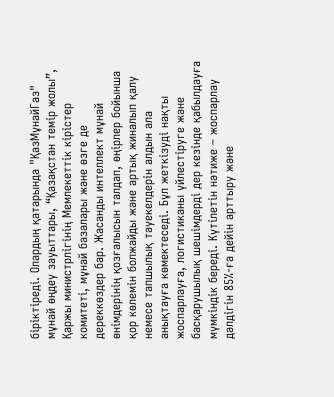біріктіреді. Олардың қатарында "ҚазМұнайГаз" мұнай өңдеу зауыттары, “Қазақстан темір жолы”, Қаржы министрлігінің Мемлекеттік кірістер комитеті, мұнай базалары және өзге де дереккөздер бар. Жасанды интеллект мұнай өнімдерінің қозғалысын талдап, өңірлер бойынша қор көлемін болжайды және артық жиналып қалу немесе тапшылық тәуекелдерін алдын ала анықтауға көмектеседі. Бұл жеткізуді нақты жоспарлауға, логистиканы үйлестіруге және басқарушылық шешімдерді дер кезінде қабылдауға мүмкіндік береді. Күтілетін нәтиже – жоспарлау дәлдігін 85%-ға дейін арттыру және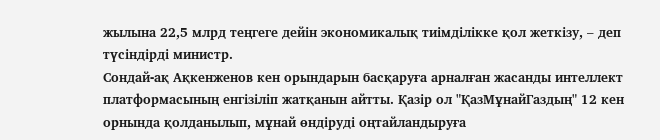жылына 22,5 млрд теңгеге дейін экономикалық тиімділікке қол жеткізу, – деп түсіндірді министр.
Сондай-ақ Ақкенженов кен орындарын басқаруға арналған жасанды интеллект платформасының енгізіліп жатқанын айтты. Қазір ол "ҚазМұнайГаздың" 12 кен орнында қолданылып, мұнай өндіруді оңтайландыруға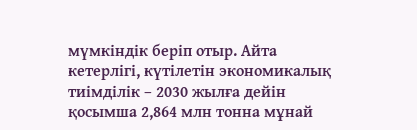мүмкіндік беріп отыр. Айта кетерлігі, күтілетін экономикалық тиімділік – 2030 жылға дейін қосымша 2,864 млн тонна мұнай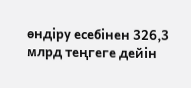өндіру есебінен 326,3 млрд теңгеге дейін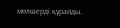мөлшерді құрайды.